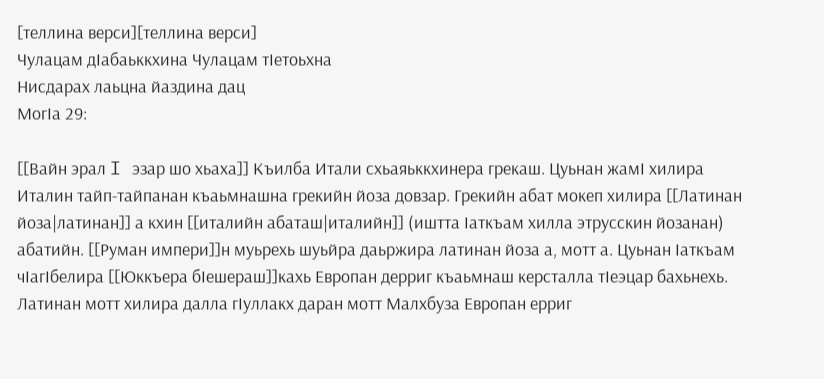[теллина верси][теллина верси]
Чулацам дӀабаьккхина Чулацам тӀетоьхна
Нисдарах лаьцна йаздина дац
МогӀа 29:

[[Вайн эрал I эзар шо хьаха]] Къилба Итали схьаяьккхинера грекаш. Цуьнан жамӀ хилира Италин тайп-тайпанан къаьмнашна грекийн йоза довзар. Грекийн абат мокеп хилира [[Латинан йоза|латинан]] а кхин [[италийн абаташ|италийн]] (иштта Ӏаткъам хилла этрусскин йозанан) абатийн. [[Руман импери]]н муьрехь шуьйра даьржира латинан йоза а, мотт а. Цуьнан Ӏаткъам чӀагӀбелира [[Юккъера бӀешераш]]кахь Европан дерриг къаьмнаш керсталла тӀеэцар бахьнехь. Латинан мотт хилира далла гӀуллакх даран мотт Малхбуза Европан ерриг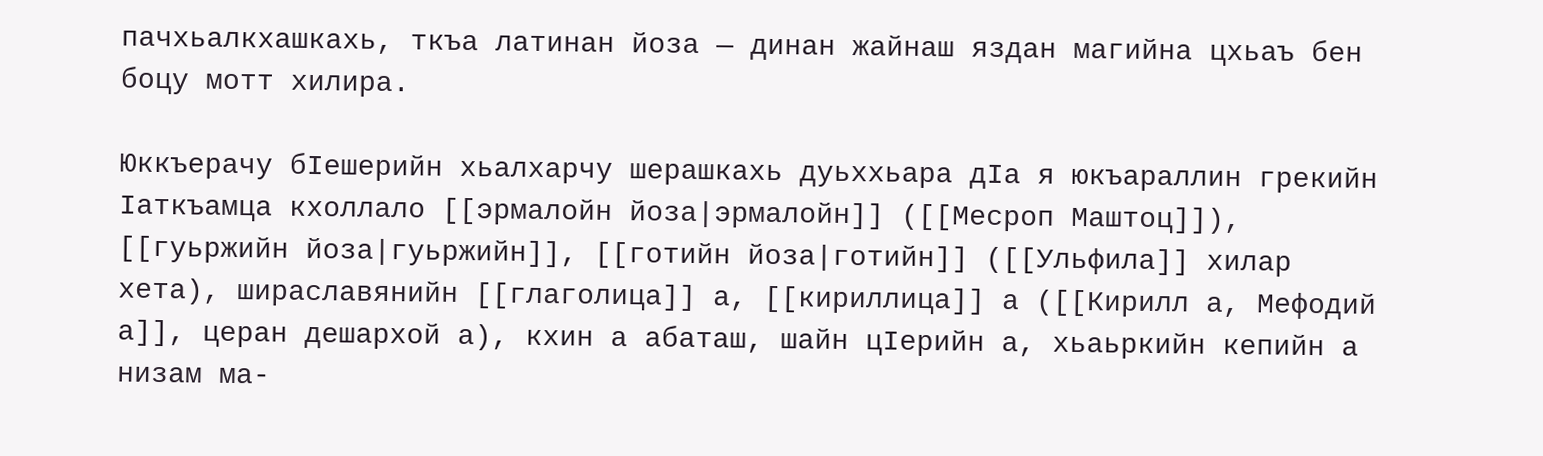пачхьалкхашкахь, ткъа латинан йоза — динан жайнаш яздан магийна цхьаъ бен боцу мотт хилира.

Юккъерачу бӀешерийн хьалхарчу шерашкахь дуьххьара дӀа я юкъараллин грекийн Ӏаткъамца кхоллало [[эрмалойн йоза|эрмалойн]] ([[Месроп Маштоц]]), [[гуьржийн йоза|гуьржийн]], [[готийн йоза|готийн]] ([[Ульфила]] хилар хета), шираславянийн [[глаголица]] а, [[кириллица]] а ([[Кирилл а, Мефодий а]], церан дешархой а), кхин а абаташ, шайн цӀерийн а, хьаьркийн кепийн а низам ма-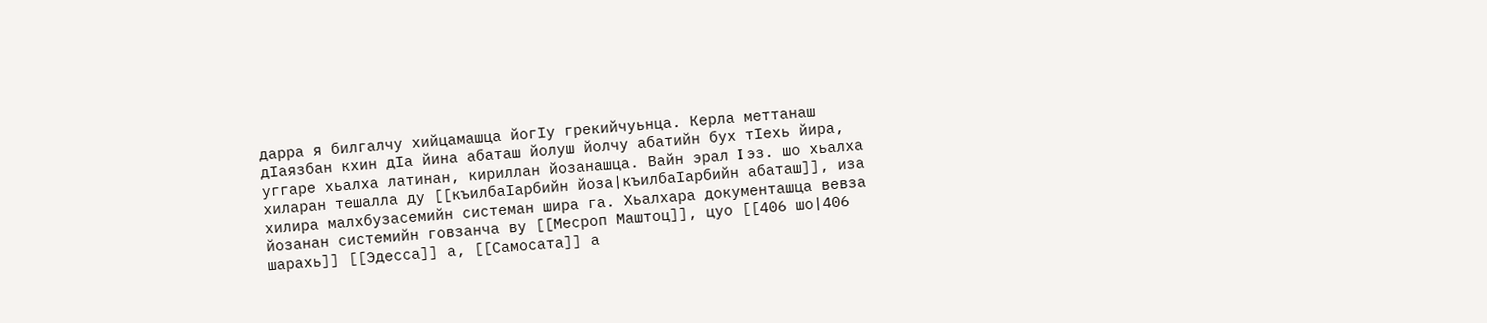дарра я билгалчу хийцамашца йогӀу грекийчуьнца. Керла меттанаш дӀаязбан кхин дӀа йина абаташ йолуш йолчу абатийн бух тӀехь йира, уггаре хьалха латинан, кириллан йозанашца. Вайн эрал I эз. шо хьалха хиларан тешалла ду [[къилбаӀарбийн йоза|къилбаӀарбийн абаташ]], иза хилира малхбузасемийн системан шира га. Хьалхара документашца вевза йозанан системийн говзанча ву [[Месроп Маштоц]], цуо [[406 шо|406 шарахь]] [[Эдесса]] а, [[Самосата]] а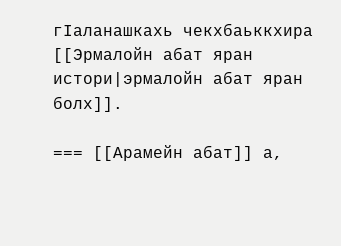гӀаланашкахь чекхбаьккхира [[Эрмалойн абат яран истори|эрмалойн абат яран болх]].

=== [[Арамейн абат]] а,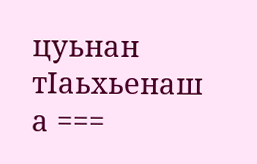цуьнан тӀаьхьенаш а ===